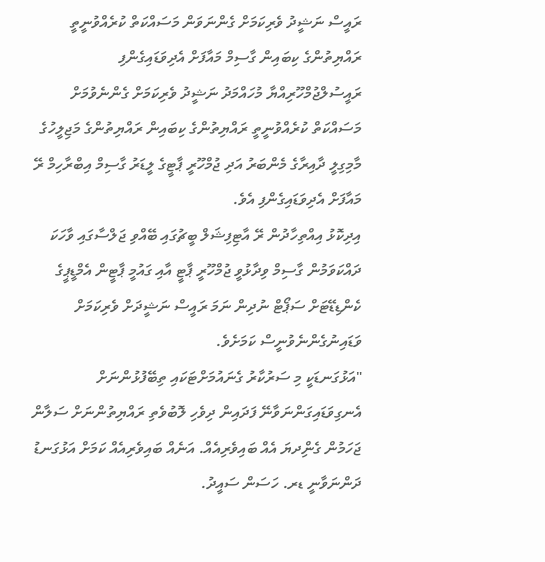ރައީސް ނަޝީދު ވެރިކަމަށް ގެންނަވަން މަސައްކަތް ކުރެއްވުނީތީ ރައްޔިތުންގެ ކިބައިން ގާސިމް މައާފަށް އެދިވަޑައިގެންފި
ރައީސުލްޖުމްހޫރިއްޔާ މުހައްމަދު ނަޝީދު ވެރިކަމަށް ގެންނެވުމަށް މަސައްކަތް ކުރެއްވުނީތީ ރައްޔިތުންގެ ކިބައިން ރައްޔިތުންގެ މަޖިލީހުގެ މާމިގިލީ ދާއިރާގެ މެންބަރު އަދި ޖުމްހޫރީ ޕާޓީގެ ލީޑަރު ގާސިމް އިބްރާހިމް ރޭ މައާފަށް އެދިވަޑައިގެންފި އެވެ.
އިދިކޮޅު އިއްތިހާދުން ރޭ އާޓިފިޝަލް ބީޗުގައި ބޭއްވި ޖަލްސާގައި ވާހަކަ ދައްކަވަމުން ގާސިމް ވިދާޅުވީ ޖުމްހޫރީ ޕާޓީ އާއި ގައުމީ ޕާޓީން އެމްޑީޕީގެ ކެންޑިޑޭޓަށް ސަޕޯޓް ނުދިން ނަމަ ރައީސް ނަޝީދަށް ވެރިކަމަށް ވަޑައިނުގެންނެވުނީސް ކަމަށެވެ.
"އަޅުގަނޑަކީ މި ސަރުކާރު ގެނައުމަށްޓަކައި ތިބޭފުޅުންނަށް އެނގިވަޑައިގަންނަވާނޭ ފަދައިން ދިވެހި ލޮބުވެތި ރައްޔިތުންނަށް ސަލާން ޖަހަމުން ގެންިދޔަ އެއް ބައިވެރިއެއް. އަނެއް ބައިވެރިއެއް ކަމަށް އަޅުގަނޑު ދަންނަވާނީ ޑރ. ހަސަން ސައީދު.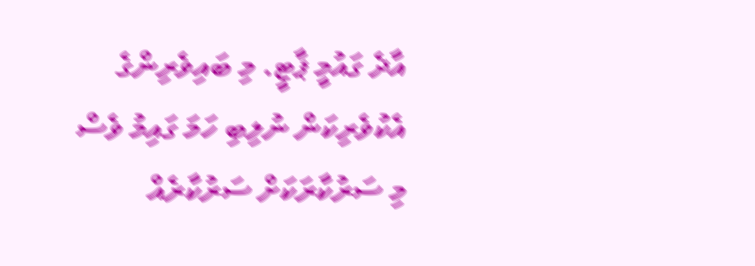އާދެ ގައުމީ ޕާޓީ. މި ބައިވެރިންގެ އެކުވެރިކަން ނުލިބި ހަމަ ގައިމު ވެސް މި ސަރުކާރަކަށް ސަރުކާރެއް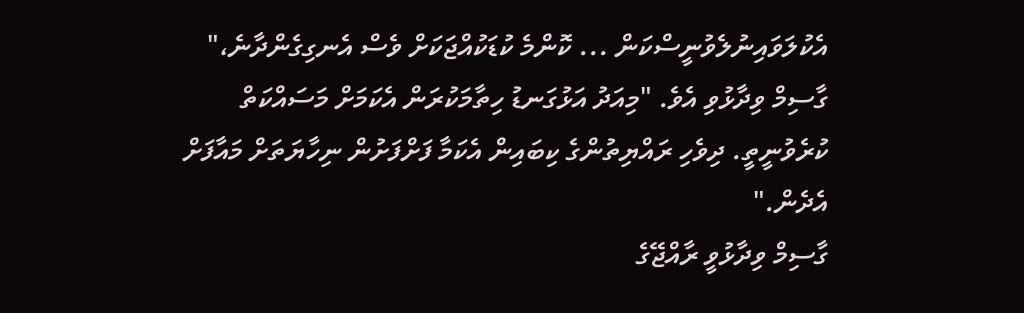އެކުލަވައިނުލެވުނީސްކަން ... ކޮންމެ ކުޑަކުއްޖަކަށް ވެސް އެނގިގެންދާނެ،" ގާސިމް ވިދާޅުވި އެވެ. "މިއަދު އަޅުގަނޑު ހިތާމަކުރަން އެކަމަށް މަސައްކަތް ކުރެވުނީތީ. ދިވެހި ރައްޔިތުންގެ ކިބައިން އެކަމާ ފަށްފަށުން ނިހާޔަތަށް މައާފަށް އެދެން."
ގާސިމް ވިދާޅުވީ ރާއްޖޭގެ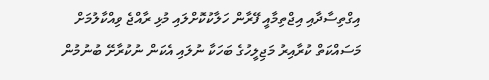އިގްތިސާދާއި އިޖްތިމާއީ ފޭރާން ހަލާކުކޮށްލައި މުޅި ރާއްޖެ ވިއްކާލުމަށް މަސައްކަތް ކުރާއިރު މަޖިލީހުގެ ބަހަކާ ނުލައި އެކަން ނުކުރާށޭ ބުނުމުން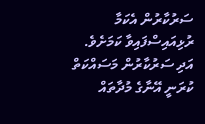ސަރުކާރުން އެކަމާ ރުޅިއައިސްފައިވާ ކަމަށެވެ. އަދި ސަރުކާރުން މަސައްކަތް ކުރަނީ އޭނާގެ މުދާތައް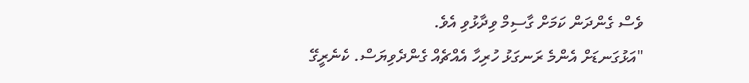ވެސް ގެންދަން ކަމަށް ގާސިމް ވިދާޅުވި އެވެ.
"އަޅުގަނޑަށް އެންމެ ރަނގަޅު ހުރިހާ އެއްޗެއް ގެންދެވިޔަސް. ކެނެރީގޭ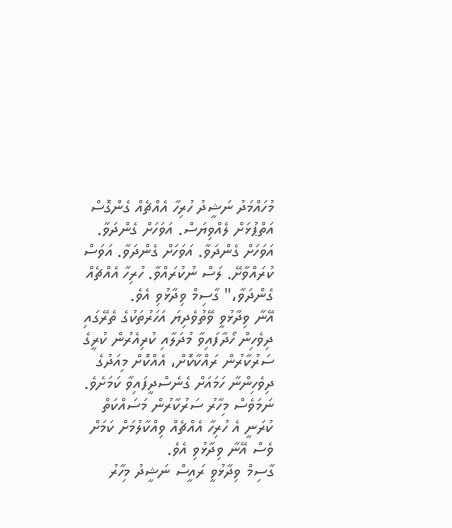މުހައްމަދު ނަޝީދު ހުރިހާ އެއްޗެއް ގެންގޮސް އަތްޕުޅަށް ލެއްވިޔަސް. އަވަހަށް ގެންދަވާ. އަވަހަށް ގެންދަވާ. އަވަހަށް ގެންދަވާ. އަވަސް ކުރައްވާށޭ. ލަސް ނުކުރައްވާ. ހުރިހާ އެއްޗެއް ގެންދަވާ،" ގާސިމް ވިދާޅުވި އެވެ.
އޭނާ ވިދާޅުވީ ވޭތުވެދިޔަ އަހަރުތަކުގެ ތެރޭގައި ދިވެހިން ހޯދާފައިވާ މުދަލާއި ކުރިއެރުން ކުރީގެ ސަރުކާރުން ރައްކާކޮށް، އެއްކޮށް މިއަދުގެ ދިވެހިންނާ ހަމައަށް ގެނެސްދީފައިވާ ކަމަށެވެ. ނަމަވެސް މިހާރު ސަރުކާރުން މަސައްކަތް ކުރަނީ އެ ހުރިހާ އެއްޗެއް ވިއްކާލުމަށް ކަމަށް ވެސް އޭނާ ވިދާޅުވި އެވެ.
ގާސިމް ވިދާޅުވީ ރައީސް ނަޝީދު މިހާރު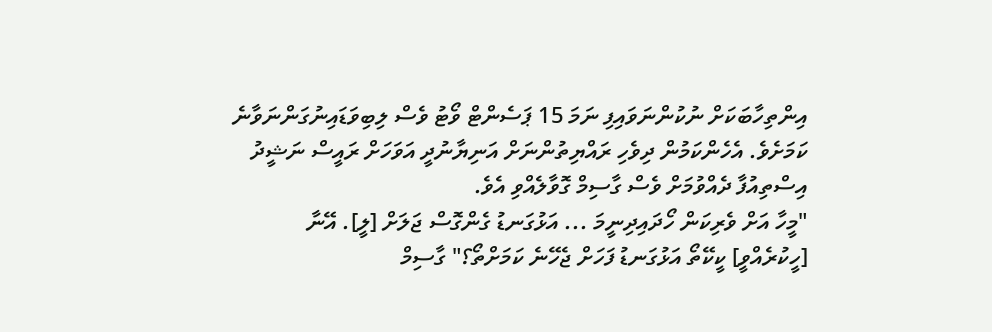އިންތިހާބަކަށް ނުކުންނަވައިފި ނަމަ 15 ޕަސެންޓް ވޯޓު ވެސް ލިބިވަޑައިނުގަންނަވާނެ ކަމަށެވެ. އެހެންކަމުން ދިވެހި ރައްޔިތުންނަށް އަނިޔާނުދީ އަވަހަށް ރައީސް ނަޝީދު އިސްތިއުފާ ދެއްވުމަށް ވެސް ގާސިމް ގޮވާލެއްވި އެވެ.
"މީހާ އަށް ވެރިކަން ހޯދައިދިނީމަ ... އަޅުގަނޑު ގެންގޮސް ޖަލަށް [ލީ]. އޭނާ [ހީކުރެއްވީ] ކީކޭތޯ އަޅުގަނޑު ފަހަށް ޖެހޭނެ ކަމަށްތޯ؟" ގާސިމް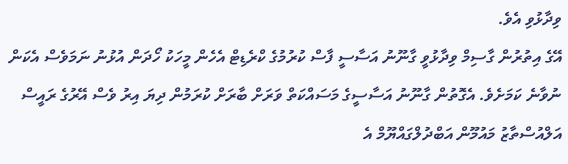ވިދާޅުވި އެވެ.
އޭގެ އިތުރުން ގާސިމް ވިދާޅުވީ ގާނޫނު އަސާސީ ފާސް ކުރުމުގެ ކްރެޑިޓް އެހެން މީހަކު ހޯދަން އުޅުނު ނަމަވެސް އެކަން ނުވާނެ ކަމަށެވެ. އެގޮތުން ގާނޫނު އަސާސީގެ މަސައްކަތް ވަރަށް ބާރަށް ކުރަމުން ދިޔަ އިރު ވެސް އޭރުގެ ރައީސް އަލްއުސްތާޒު މައުމޫން އަބްދުލްގައްޔޫމް އެ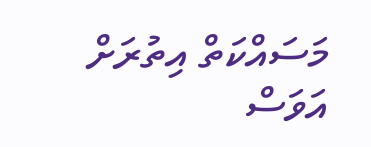މަސައްކަތް އިތުރަށް އަވަސް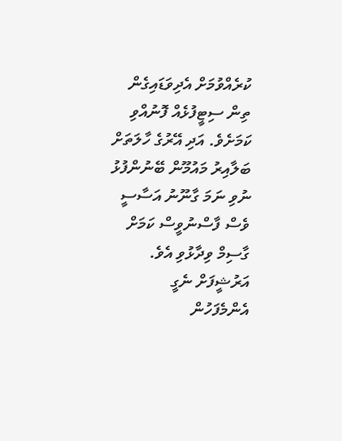ކުރެއްވުމަށް އެދިވަޑައިގެން ތިން ސިޓީފުޅެއް ފޮނުއްވި ކަމަށެވެ. އަދި އޭރުގެ ހާލަތަށް ބަލާއިރު މައުމޫން ބޭނުންފުޅު ނުވި ނަމަ ގާނޫނު އަސާސީ ވެސް ފާސްނުވީސް ކަމަށް ގާސިމް ވިދާޅުވި އެވެ.
އަރުޝީފަށް ނެގީ
އެންމެފަހުން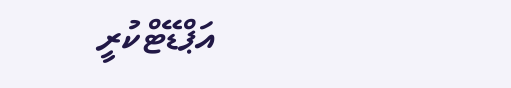އަޕްޑޭޓްކުރީ